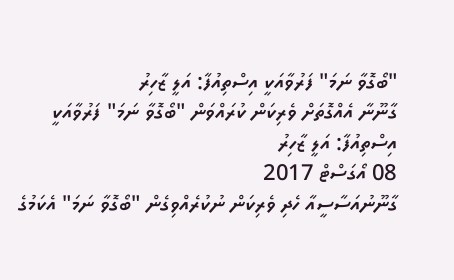"ބޯގޮވާ ނަމަ" ފަރުވާއަކީ އިސްތިއުފާ: އަލީ ޒާހިރު
ގާނޫނާ އެއްގޮތަށް ވެރިކަން ކުރައްވަން "ބޯގޮވާ ނަމަ" ފަރުވާއަކީ އިސްތިއުފާ: އަލީ ޒާހިރު
08 އޯގަސްޓް 2017
ގާނޫނުއަސާސީއާ ހެދި ވެރިކަން ނުކުރެއްވިގެން "ބޯގޮވާ ނަމަ" އެކަމުގެ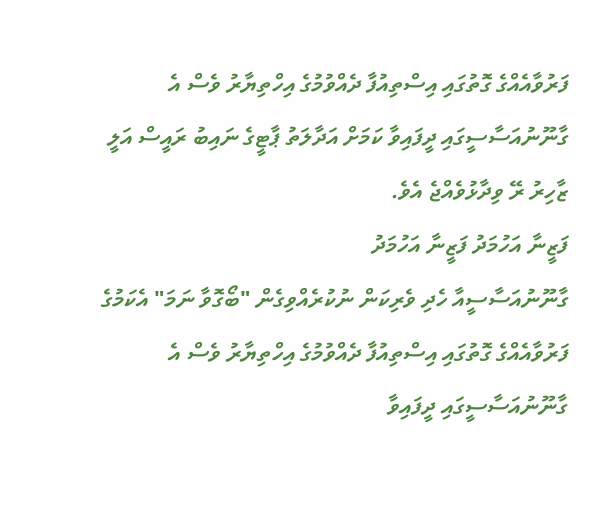ފަރުވާއެއްގެ ގޮތުގައި އިސްތިއުފާ ދެއްވުމުގެ އިހްތިޔާރު ވެސް އެ ގާނޫނުއަސާސީގައި ދީފައިވާ ކަމަށް އަދާލަތު ޕާޓީގެ ނައިބު ރައީސް އަލީ ޒާހިރު ރޭ ވިދާޅުވެއްޖެ އެވެ.
ފަޒީނާ އަހުމަދު ފަޒީނާ އަހުމަދު
ގާނޫނުއަސާސީއާ ހެދި ވެރިކަން ނުކުރެއްވިގެން "ބޯގޮވާ ނަމަ" އެކަމުގެ ފަރުވާއެއްގެ ގޮތުގައި އިސްތިއުފާ ދެއްވުމުގެ އިހްތިޔާރު ވެސް އެ ގާނޫނުއަސާސީގައި ދީފައިވާ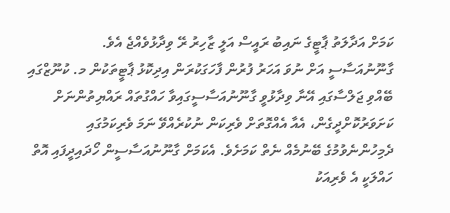ކަމަށް އަދާލަތު ޕާޓީގެ ނައިބު ރައީސް އަލީ ޒާހިރު ރޭ ވިދާޅުވެއްޖެ އެވެ.
ގާނޫނުއަސާސީ އަށް ނުވަ އަހަރު ފުރުން ފާހަގަކުރަން އިދިކޮޅު ޕާޓީތަކުން މ. ކުނޫޒްގައި ބޭއްވި ޖަލްސާގައި އޭނާ ވިދާޅުވީ ގާނޫނުއަސާސީގައިވާ ހައްގުތައް ރައްޔިތުންނަށް ކަށަވަރުކޮށްދީގެން، އެއާ އެއްގޮތަށް ވެރިކަން ނުކުރެއްވޭ ނަމަ ވެރިކަމުގައި ދެމިހުންނެވުމުގެ ބޭނުމެއް ނެތް ކަމަށެވެ. އެކަމަށް ގާނޫނުއަސާސީން ހޯދައިދީފައި އޮތް ހައްލަކީ އެ ވެރިއަކު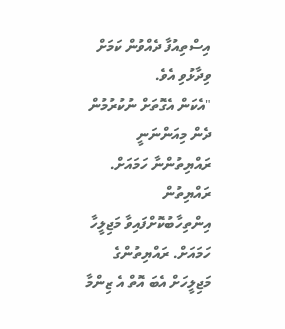އިސްތިއުފާ ދެއްވުން ކަމަށް ވިދާޅުވި އެވެ.
"އެކަން އެގޮތަށް ނުކުރުމުން ދެން މިއަންނަނީ ރައްޔިތުންނާ ހަމައަށް. ރައްޔިތުން އިންތިހާބުކޮށްފައިވާ މަޖިލީހާ ހަމައަށް. ރައްޔިތުންގެ މަޖިލީހަށް އެބަ އޮތް އެ ޒިންމާ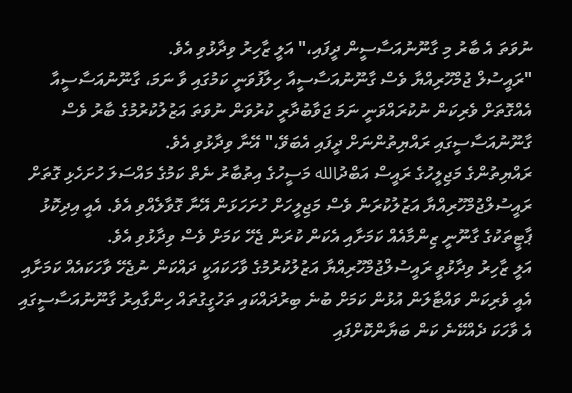ނުވަތަ އެ ބާރު މި ގާނޫނުއަސާސީން ދީފައި،" އަލީ ޒާހިރު ވިދާޅުވި އެވެ.
"ރައީސުލް ޖުމްހޫރިއްޔާ ވެސް ގާނޫނުއަސާސީއާ ހިލާފުވަނީ ކަމުގައި ވާ ނަމަ، ގާނޫނުއަސާސީއާ އެއްގޮތަށް ވެރިކަން ނުކުރައްވަނީ ނަމަ ޖަވާބުދާރީ ކުރުވަން ނުވަތަ އަޒުލުކުރުމުގެ ބާރު ވެސް ގާނޫނުއަސާސީގައި ރައްޔިތުންނަށް ދީފައި އެބަވޭ،" އޭނާ ވިދާޅުވި އެވެ.
ރައްޔިތުންގެ މަޖިލީހުގެ ރައީސް އަބްދުالله މަސީހުގެ އިތުބާރު ނެތް ކަމުގެ މައްސަލަ ހުށަހެޅި ގޮތަށް ރައީސުލްޖުމްހޫރިއްޔާ އަޒުލުކުރަން ވެސް މަޖިލީހަށް ހުށަހަޅަން އޭނާ ގޮވާލެއްވި އެވެ. އެއީ އިދިކޮޅު ޕާޓީތަކުގެ ގާނޫނީ ޒިންމާއެއް ކަމަށާއި އެކަން ކުރަން ޖެހޭ ކަމަށް ވެސް ވިދާޅުވި އެވެ.
އަލީ ޒާހިރު ވިދާޅުވީ ރައީސުލްޖުމްހޫރިއްޔާ އަޒުލުކުރުމުގެ ވާހަކައަކީ ދައްކަން ނުޖެހޭ ވާހަކައެއް ކަމަށާއި އެއީ ވެރިކަން ވައްޓާލަން އުޅުން ކަމަށް ބުނެ ބިރުދައްކައި ތަހުގީގުތައް ހިންގާއިރު ގާނޫނުއަސާސީގައި އެ ވާހަކަ ދެއްކޭނެ ކަން ބަޔާންކޮށްފައި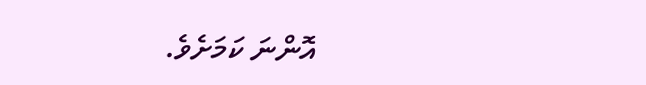އޮންނަ ކަމަށެވެ.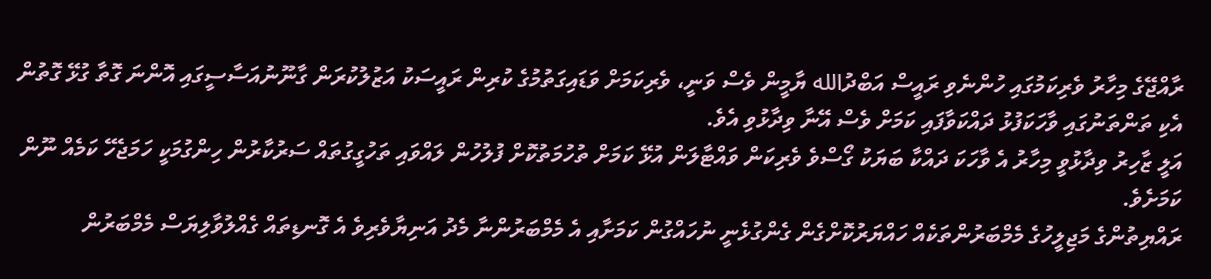ރާއްޖޭގެ މިހާރު ވެރިކަމުގައި ހުންނެވި ރައީސް އަބްދުالله ޔާމީން ވެސް ވަނީ، ވެރިކަމަށް ވަޑައިގަތުމުގެ ކުރިން ރައީސަކު އަޒުލުކުރަން ގާނޫނުއަސާސީގައި އޮންނަ ގޮތާ ގުޅޭ ގޮތުން އެކި ތަންތަނުގައި ވާހަކަފުޅު ދައްކަވާފައި ކަމަށް ވެސް އޭނާ ވިދާޅުވި އެވެ.
އަލީ ޒާހިރު ވިދާޅުވީ މިހާރު އެ ވާހަކަ ދައްކާ ބަޔަކު ގޯސްވެ ވެރިކަން ވައްޓާލަން އުޅޭ ކަމަށް ތުހުމަތުކޮށް ފުލުހުން ލައްވައި ތަހުގީގުތައް ސަރުކާރުން ހިންގުމަކީ ހަމަޖެހޭ ކަމެއް ނޫން ކަމަށެވެ.
ރައްޔިތުންގެ މަޖިލީހުގެ މެމްބަރުންތަކެއް ހައްޔަރުކޮށްގެން ގެންގުޅެނީ ނުހައްގުން ކަމަށާއި އެ މެމްބަރުންނާ މެދު އަނިޔާވެރިވެ އެ ގޮނޑިތައް ގެއްލުވާލިޔަސް މެމްބަރުން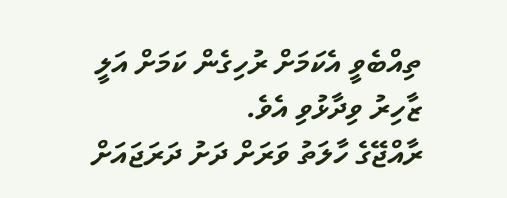ތިއްބެވީ އެކަމަށް ރުހިގެން ކަމަށް އަލީ ޒާހިރު ވިދާޅުވި އެވެ.
ރާއްޖޭގެ ހާލަތު ވަރަށް ދަށު ދަރަޖައަށް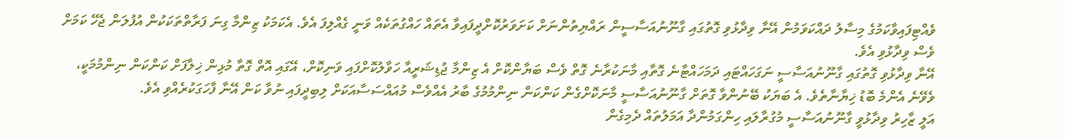ވެއްޓިފައިވާކަމުގެ މިސާލު ދައްކަވަމުން އޭނާ ވިދާޅުވި ގޮތުގައި ގާނޫނުއަސާސީން ރައްޔިތުންނަށް ކަށަވަރުކޮށްދީފައިވާ އެތައް ހައްގުތަކެއް ވަނީ ގެއްލިފަ އެވެ. އެކަމަކު ޒިންމާ ގިނަ ފަރާތްތަކަކުން އުފުލަން ޖެހޭ ކަމަށް ވެސް ވިދާޅުވި އެވެ.
އޭނާ ވިދާޅުވި ގޮތުގައި ގާނޫނުއަސާސީ ނަގަހައްޓައި ދަމަހައްޓާނެ ގޮތާއި މާނަކުރާނެ ގޮތް ވެސް ބަޔާންކޮށް އެ ޒިންމާ ޖުޑިޝަރީއާ ހަވާލުކޮށްފައި ވަނިކޮށް، އޭގައި އޮތް ގޮތާ މުޅިން ޚިލާފަށް ކަންކަން ނިންމުމަކީ، ވެވޭނެ އެންމެ ބޮޑު ޚިޔާނާތެވެ. އެ ބަޔަކު ބޭނުންވާ ގޮތަށް ގާނޫނުއަސާސީ މާނަކޮށްގެން ކަންކަން ނިންމުމުގެ ބާރު އެއްވެސް މުއައްސަސާއަކަށް ލިބިދީފައި ނުވާ ކަން އޭނާ ފާހަގަކުރެއްވި އެވެ.
އަލީ ޒާހިރު ވިދާޅުވީ ގާނޫނުއަސާސީ މުގުރާލައި ހިންގަމުންދާ އަމަލުތައް ދެމިގެން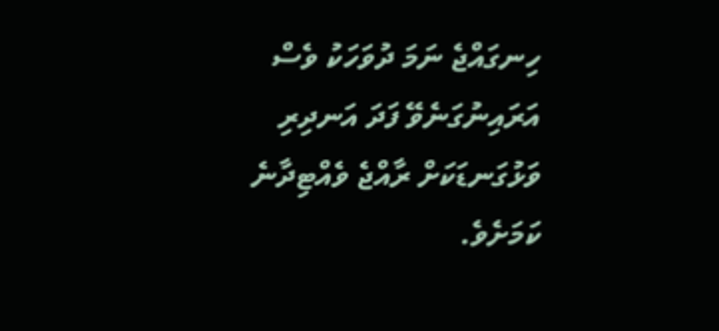ހިނގައްޖެ ނަމަ ދުވަހަކު ވެސް އަރައިނުގަނެވޭ ފަދަ އަނދިރި ވަޅުގަނޑަކަށް ރާއްޖެ ވެއްޓިދާނެ ކަމަށެވެ.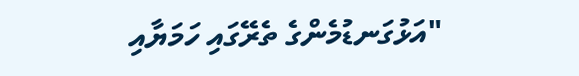"އަޅުގަނޑުމެންގެ ތެރޭގައި ހަމަޔާއި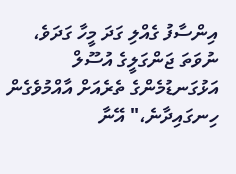އިންސާފު ގެއްލި ގަދަ މީހާ ގަދަވެ، ނުވަތަ ޖަންގަލީގެ އުސޫލް އަޅުގަނޑުމެންގެ ތެރެއަށް އާއްމުވެގެން ހިނގައިދާނެ،" އޭނާ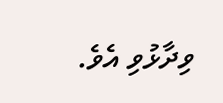ވިދާޅުވި އެވެ.